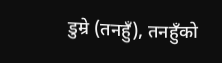डुम्रे (तनहुँ), तनहुँको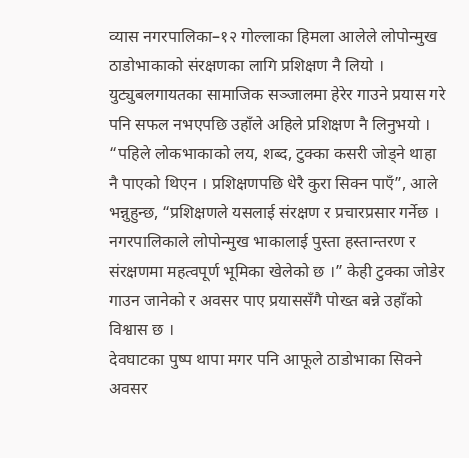व्यास नगरपालिका–१२ गोल्लाका हिमला आलेले लोपोन्मुख ठाडोभाकाको संरक्षणका लागि प्रशिक्षण नै लियो । युट्युबलगायतका सामाजिक सञ्जालमा हेरेर गाउने प्रयास गरे पनि सफल नभएपछि उहाँले अहिले प्रशिक्षण नै लिनुभयो ।
“पहिले लोकभाकाको लय, शब्द, टुक्का कसरी जोड्ने थाहा नै पाएको थिएन । प्रशिक्षणपछि धेरै कुरा सिक्न पाएँ”, आले भन्नुहुन्छ, “प्रशिक्षणले यसलाई संरक्षण र प्रचारप्रसार गर्नेछ । नगरपालिकाले लोपोन्मुख भाकालाई पुस्ता हस्तान्तरण र संरक्षणमा महत्वपूर्ण भूमिका खेलेको छ ।” केही टुक्का जोडेर गाउन जानेको र अवसर पाए प्रयाससँगै पोख्त बन्ने उहाँको विश्वास छ ।
देवघाटका पुष्प थापा मगर पनि आफूले ठाडोभाका सिक्ने अवसर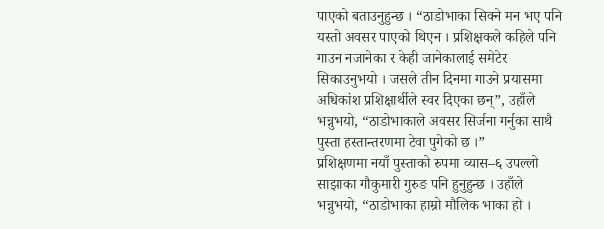पाएको बताउनुहुन्छ । “ठाडोभाका सिक्ने मन भए पनि यस्तो अवसर पाएको थिएन । प्रशिक्षकले कहिले पनि गाउन नजानेका र केही जानेकालाई समेटेर सिकाउनुभयो । जसले तीन दिनमा गाउने प्रयासमा अधिकांश प्रशिक्षार्थीले स्वर दिएका छन्”, उहाँले भन्नुभयो, “ठाडोभाकाले अवसर सिर्जना गर्नुका साथै पुस्ता हस्तान्तरणमा टेवा पुगेको छ ।”
प्रशिक्षणमा नयाँ पुस्ताको रुपमा व्यास–६ उपल्लो साझाका गौकुमारी गुरुङ पनि हुनुहुन्छ । उहाँले भन्नुभयो, “ठाडोभाका हाम्रो मौलिक भाका हो ।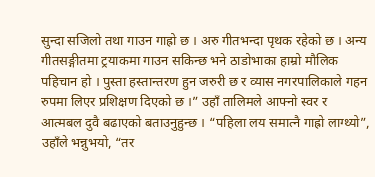सुन्दा सजिलो तथा गाउन गाह्रो छ । अरु गीतभन्दा पृथक रहेको छ । अन्य गीतसङ्गीतमा ट्रयाकमा गाउन सकिन्छ भने ठाडोभाका हाम्रो मौलिक पहिचान हो । पुस्ता हस्तान्तरण हुन जरुरी छ र व्यास नगरपालिकाले गहन रुपमा लिएर प्रशिक्षण दिएको छ ।” उहाँ तालिमले आफ्नो स्वर र आत्मबल दुवै बढाएको बताउनुहुन्छ । “पहिला लय समात्नै गाह्रो लाग्थ्यो”, उहाँले भन्नुभयो, “तर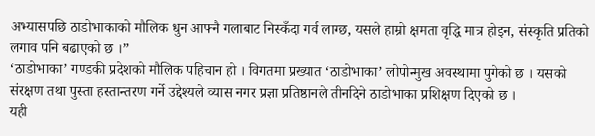अभ्यासपछि ठाडोभाकाको मौलिक धुन आफ्नै गलाबाट निस्कँदा गर्व लाग्छ, यसले हाम्रो क्षमता वृद्धि मात्र होइन, संस्कृति प्रतिको लगाव पनि बढाएको छ ।”
‘ठाडोभाका’ गण्डकी प्रदेशको मौलिक पहिचान हो । विगतमा प्रख्यात ‘ठाडोभाका’ लोपोन्मुख अवस्थामा पुगेको छ । यसको संरक्षण तथा पुस्ता हस्तान्तरण गर्ने उद्देश्यले व्यास नगर प्रज्ञा प्रतिष्ठानले तीनदिने ठाडोभाका प्रशिक्षण दिएको छ ।
यही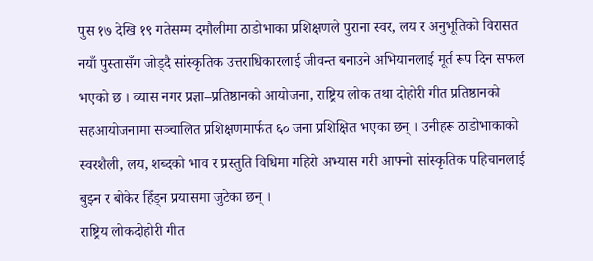पुस १७ देखि १९ गतेसम्म दमौलीमा ठाडोभाका प्रशिक्षणले पुराना स्वर, लय र अनुभूतिको विरासत नयाँ पुस्तासँग जोड्दै सांस्कृतिक उत्तराधिकारलाई जीवन्त बनाउने अभियानलाई मूर्त रूप दिन सफल भएको छ । व्यास नगर प्रज्ञा–प्रतिष्ठानको आयोजना, राष्ट्रिय लोक तथा दोहोरी गीत प्रतिष्ठानको सहआयोजनामा सञ्चालित प्रशिक्षणमार्फत ६० जना प्रशिक्षित भएका छन् । उनीहरू ठाडोभाकाको स्वरशैली, लय, शब्दको भाव र प्रस्तुति विधिमा गहिरो अभ्यास गरी आफ्नो सांस्कृतिक पहिचानलाई बुझ्न र बोकेर हिँड्न प्रयासमा जुटेका छन् ।
राष्ट्रिय लोकदोहोरी गीत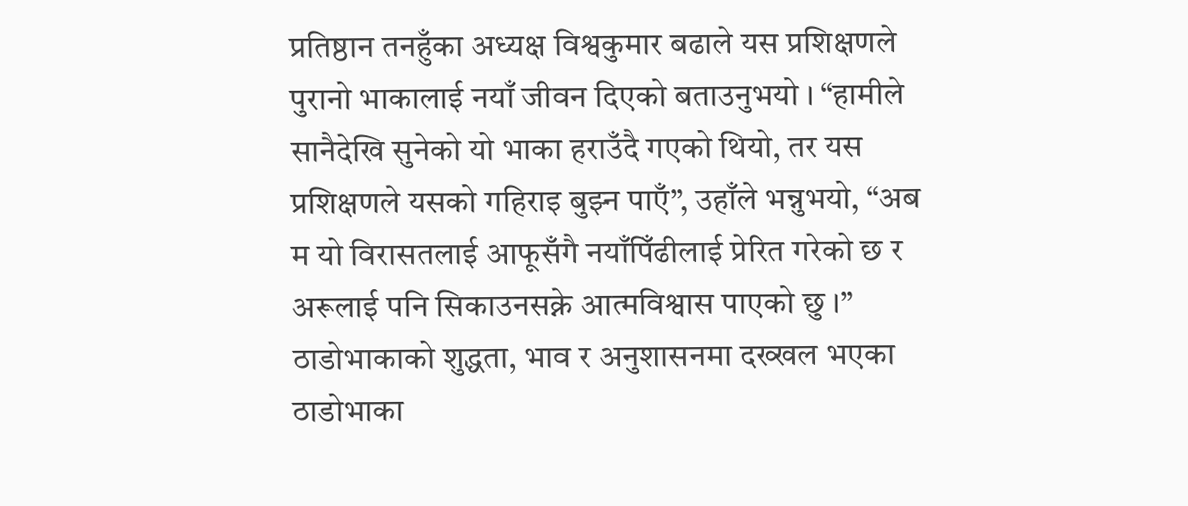प्रतिष्ठान तनहुँका अध्यक्ष विश्वकुमार बढाले यस प्रशिक्षणले पुरानो भाकालाई नयाँ जीवन दिएको बताउनुभयो । “हामीले सानैदेखि सुनेको यो भाका हराउँदै गएको थियो, तर यस प्रशिक्षणले यसको गहिराइ बुझ्न पाएँ”, उहाँले भन्नुभयो, “अब म यो विरासतलाई आफूसँगै नयाँपिँढीलाई प्रेरित गरेको छ र अरूलाई पनि सिकाउनसक्ने आत्मविश्वास पाएको छु ।”
ठाडोभाकाको शुद्धता, भाव र अनुशासनमा दख्खल भएका ठाडोभाका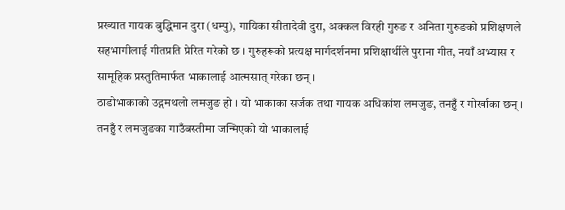प्रख्यात गायक बुद्धिमान दुरा (धम्पु), गायिका सीतादेवी दुरा, अक्कल विरही गुरुङ र अनिता गुरुङको प्रशिक्षणले सहभागीलाई गीतप्रति प्रेरित गरेको छ । गुरुहरूको प्रत्यक्ष मार्गदर्शनमा प्रशिक्षार्थीले पुराना गीत, नयाँ अभ्यास र सामूहिक प्रस्तुतिमार्फत भाकालाई आत्मसात् गरेका छन् ।
ठाडोभाकाको उद्गमथलो लमजुङ हो । यो भाकाका सर्जक तथा गायक अधिकांश लमजुङ, तनहुँ र गोर्खाका छन् । तनहुँ र लमजुङका गाउँबस्तीमा जन्मिएको यो भाकालाई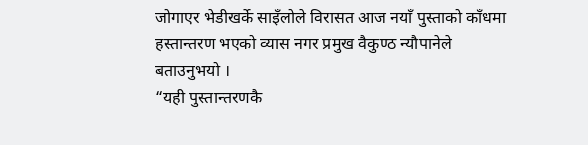जोगाएर भेडीखर्के साइँलोले विरासत आज नयाँ पुस्ताको काँधमा हस्तान्तरण भएको व्यास नगर प्रमुख वैकुण्ठ न्यौपानेले बताउनुभयो ।
“यही पुस्तान्तरणकै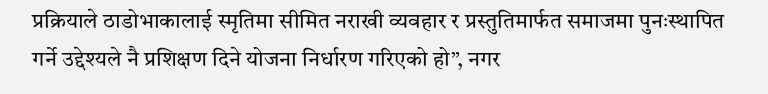प्रक्रियाले ठाडोभाकालाई स्मृतिमा सीमित नराखी व्यवहार र प्रस्तुतिमार्फत समाजमा पुनःस्थापित गर्ने उद्देश्यले नै प्रशिक्षण दिने योजना निर्धारण गरिएको हो”, नगर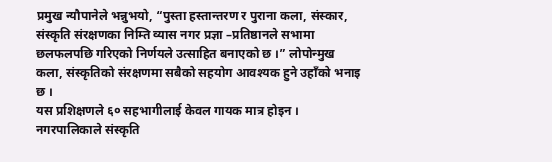प्रमुख न्यौपानेले भन्नुभयो, “पुस्ता हस्तान्तरण र पुराना कला, संस्कार, संस्कृति संरक्षणका निम्ति व्यास नगर प्रज्ञा –प्रतिष्ठानले सभामा छलफलपछि गरिएको निर्णयले उत्साहित बनाएको छ ।” लोपोन्मुख कला, संस्कृतिको संरक्षणमा सबैको सहयोग आवश्यक हुने उहाँको भनाइ छ ।
यस प्रशिक्षणले ६० सहभागीलाई केवल गायक मात्र होइन । नगरपालिकाले संस्कृति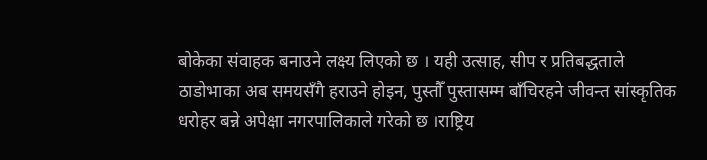बोकेका संवाहक बनाउने लक्ष्य लिएको छ । यही उत्साह, सीप र प्रतिबद्धताले ठाडोभाका अब समयसँगै हराउने होइन, पुस्तौँ पुस्तासम्म बाँचिरहने जीवन्त सांस्कृतिक धरोहर बन्ने अपेक्षा नगरपालिकाले गरेको छ ।राष्ट्रिय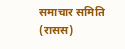समाचार समिति (रासस)